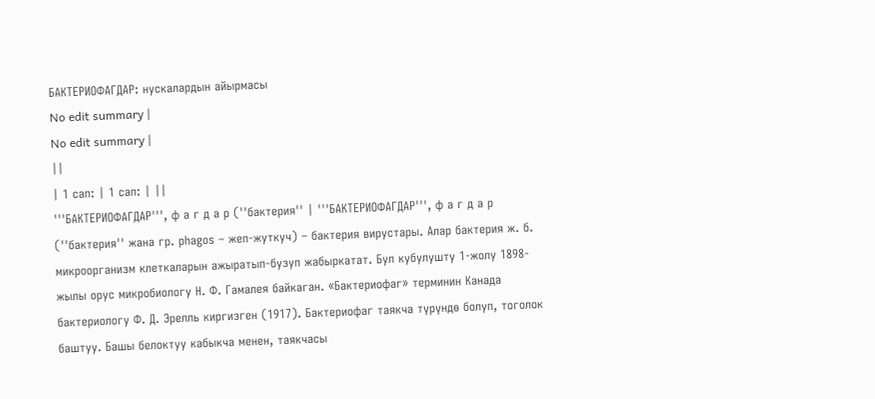БАКТЕРИОФАГДАР: нускалардын айырмасы
No edit summary |
No edit summary |
||
| 1 сап: | 1 сап: | ||
'''БАКТЕРИОФАГДАР''', ф а г д а р (''бактерия'' | '''БАКТЕРИОФАГДАР''', ф а г д а р (''бактерия'' жана гр. рһаgоs – жеп-жуткуч) – бактерия вирустары. Алар бактерия ж. б. микроорганизм клеткаларын ажыратып-бузуп жабыркатат. Бул кубулушту 1-жолу 1898-жылы орус микробиологу Н. Ф. Гамалея байкаган. «Бактериофаг» терминин Канада бактериологу Ф. Д. Эрелль киргизген (1917). Бактериофаг таякча түрүндө болуп, тоголок баштуу. Башы белоктуу кабыкча менен, таякчасы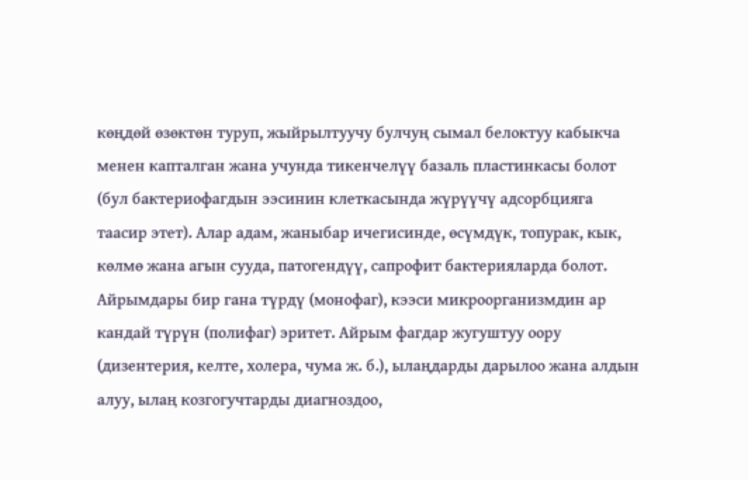көңдөй өзөктөн туруп, жыйрылтуучу булчуң сымал белоктуу кабыкча менен капталган жана учунда тикенчелүү базаль пластинкасы болот (бул бактериофагдын ээсинин клеткасында жүрүүчү адсорбцияга таасир этет). Алар адам, жаныбар ичегисинде, өсүмдүк, топурак, кык, көлмө жана агын сууда, патогендүү, сапрофит бактерияларда болот. Айрымдары бир гана түрдү (монофаг), кээси микроорганизмдин ар кандай түрүн (полифаг) эритет. Айрым фагдар жугуштуу оору (дизентерия, келте, холера, чума ж. б.), ылаңдарды дарылоо жана алдын алуу, ылаң козгогучтарды диагноздоо,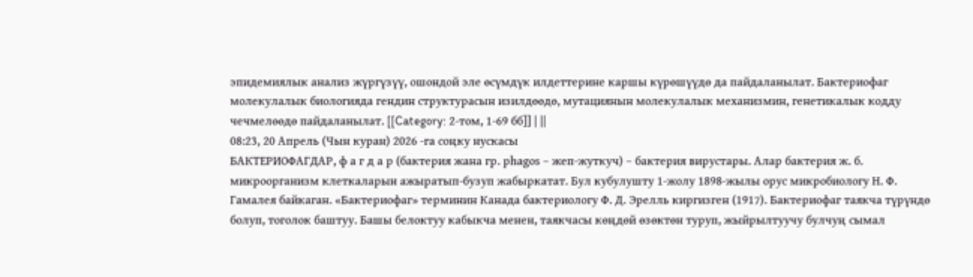эпидемиялык анализ жүргүзүү, ошондой эле өсүмдүк илдеттерине каршы күрөшүүдө да пайдаланылат. Бактериофаг молекулалык биологияда гендин структурасын изилдөөдө, мутациянын молекулалык механизмин, генетикалык кодду чечмелөөдө пайдаланылат. [[Category: 2-том, 1-69 бб]] | ||
08:23, 20 Апрель (Чын куран) 2026 -га соңку нускасы
БАКТЕРИОФАГДАР, ф а г д а р (бактерия жана гр. рһаgоs – жеп-жуткуч) – бактерия вирустары. Алар бактерия ж. б. микроорганизм клеткаларын ажыратып-бузуп жабыркатат. Бул кубулушту 1-жолу 1898-жылы орус микробиологу Н. Ф. Гамалея байкаган. «Бактериофаг» терминин Канада бактериологу Ф. Д. Эрелль киргизген (1917). Бактериофаг таякча түрүндө болуп, тоголок баштуу. Башы белоктуу кабыкча менен, таякчасы көңдөй өзөктөн туруп, жыйрылтуучу булчуң сымал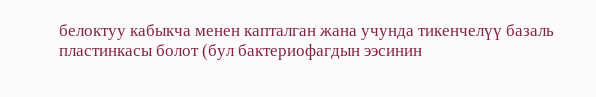белоктуу кабыкча менен капталган жана учунда тикенчелүү базаль пластинкасы болот (бул бактериофагдын ээсинин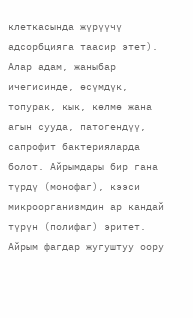клеткасында жүрүүчү адсорбцияга таасир этет). Алар адам, жаныбар ичегисинде, өсүмдүк, топурак, кык, көлмө жана агын сууда, патогендүү, сапрофит бактерияларда болот. Айрымдары бир гана түрдү (монофаг), кээси микроорганизмдин ар кандай түрүн (полифаг) эритет. Айрым фагдар жугуштуу оору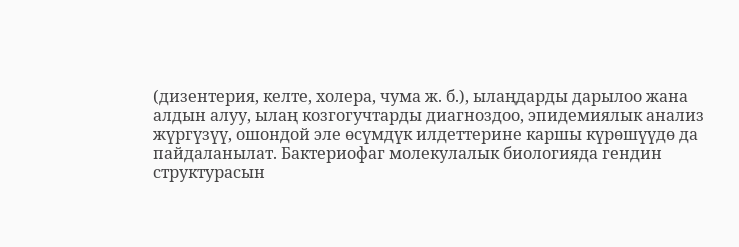(дизентерия, келте, холера, чума ж. б.), ылаңдарды дарылоо жана алдын алуу, ылаң козгогучтарды диагноздоо, эпидемиялык анализ жүргүзүү, ошондой эле өсүмдүк илдеттерине каршы күрөшүүдө да пайдаланылат. Бактериофаг молекулалык биологияда гендин структурасын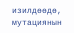изилдөөдө, мутациянын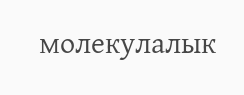молекулалык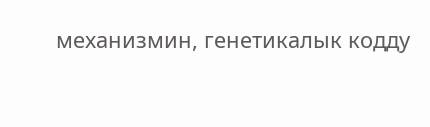механизмин, генетикалык кодду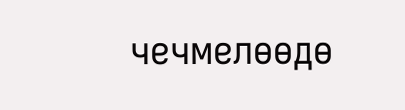чечмелөөдө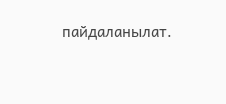пайдаланылат.